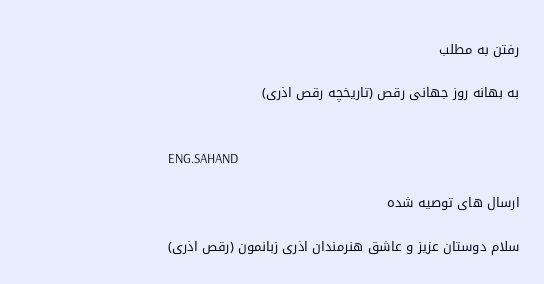رفتن به مطلب

به بهانه روز جهانی رقص (تاریخچه رقص اذری)


ENG.SAHAND

ارسال های توصیه شده

سلام دوستان عزیز و عاشق هنرمندان اذری زبانمون (رقص اذری)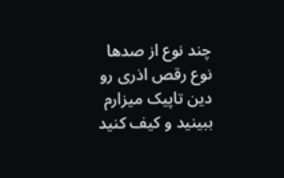چند نوع از صدها نوع رقص اذری رو دین تاپیک میزارم ببینید و کیف کنید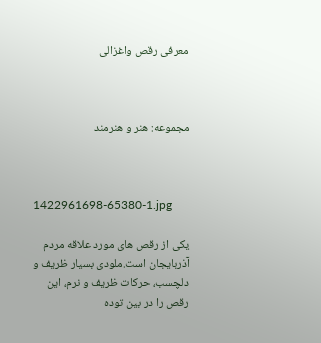معرفی رقص واغزالی



مجموعه: هنر و هنرمند



1422961698-65380-1.jpg

یکی از رقص های مورد علاقه مردم آذربایجان است.ملودی بسیار ظریف و دلچسب، حرکات ظریف و نرم، این رقص را در بین توده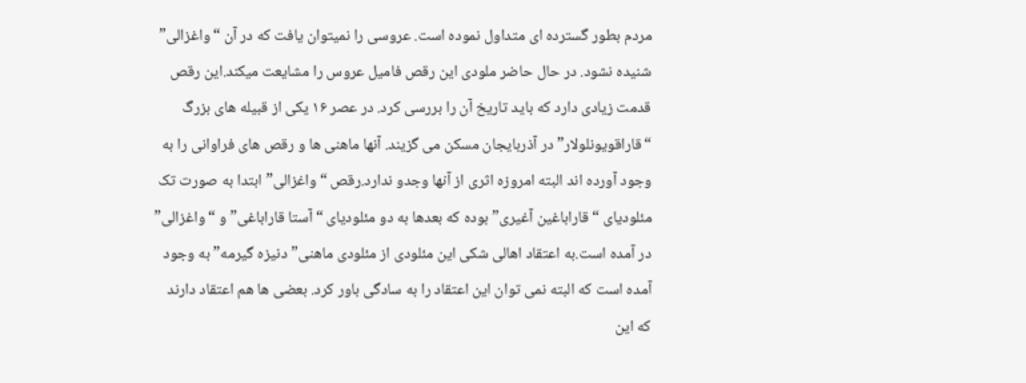مردم بطور گسترده ای متداول نموده است. عروسی را نمیتوان یافت که در آن “واغزالی” شنیده نشود. در حال حاضر ملودی این رقص فامیل عروس را مشایعت میکند.این رقص قدمت زیادی دارد که باید تاریخ آن را بررسی کرد. در عصر ۱۶ یکی از قبیله های بزرگ “قاراقویونلولار” در آذربایجان مسکن می گزیند. آنها ماهنی ها و رقص های فراوانی را به وجود آورده اند البته امروزه اثری از آنها وجدو ندارد.رقص “واغزالی” ابتدا به صورت تک مئلودیای “قاراباغین آغیری” بوده که بعدها به دو مئلودیای “آستا قاراباغی” و “واغزالی” در آمده است.به اعتقاد اهالی شکی این مئلودی از مئلودی ماهنی”دنیزه گیرمه” به وجود آمده است که البته نمی توان این اعتقاد را به سادگی باور کرد. بعضی ها هم اعتقاد دارند که این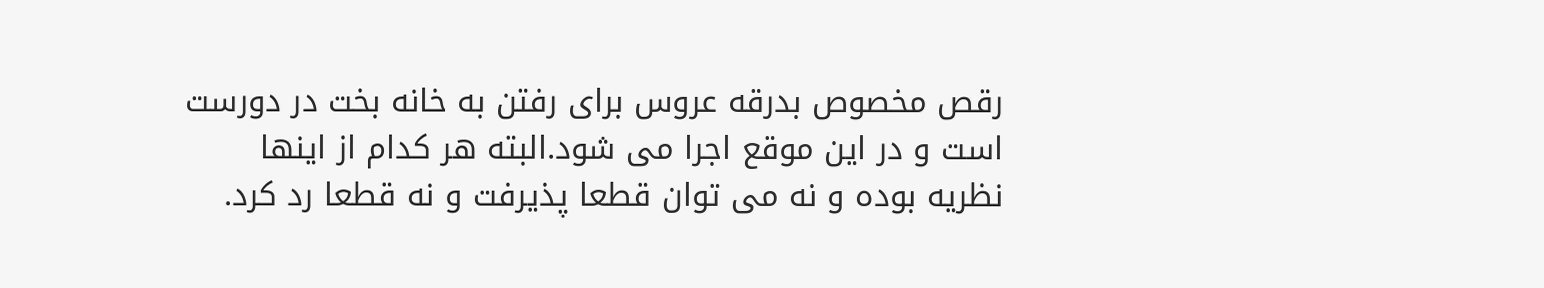رقص مخصوص بدرقه عروس برای رفتن به خانه بخت در دورست است و در این موقع اجرا می شود.البته هر کدام از اینها نظریه بوده و نه می توان قطعا پذیرفت و نه قطعا رد کرد.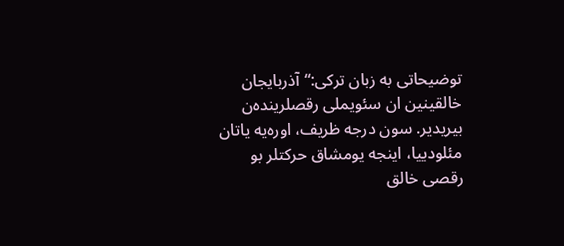توضیحاتی به زبان ترکی:“آذربایجان خالقینین ا‌ن سئویملی رقصلرینده‌ن بیریدیر. سون درجه ظریف، اوره‌یه یاتان مئلودییا، اینجه یومشاق حرکتلر بو رقصی خالق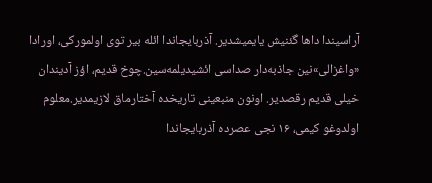آراسیندا داها گئنیش یایمیشدیر. آذربایجاندا ائله بیر توی اولمورکی، اورادا «واغزالی»نین جاذبه‌دار صداسی ائشیدیلمه‌سین.چوخ قدیم، اؤز آدیندان خیلی قدیم رقصدیر. اونون منبعینی تاریخده آختارماق لازیمدیر.معلوم اولدوغو کیمی،‌ ۱۶ نجی عصرده آذربایجاندا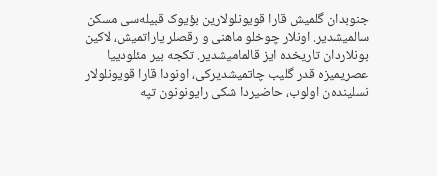جنوبدان گلمیش قارا قویونلولارین بؤیوک قبیله‌سی مسکن سالمیشدیر. اونلار چوخلو ماهنی و رقصلر یاراتمیش، لاکین بونلاردان تاریخده ایز قالمامیشدیر. تکجه بیر مئلودییا عصریمیزه قدر گلیب چاتمیشدیرکی، اونودا قارا قویونلولار نسلینده‌ن اولوب، حاضیردا شکی رایونونون تپه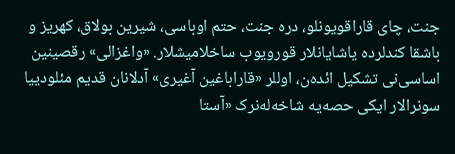جنت، چای قاراقویونلو، دره جنت، حتم اوباسی، شیرین بولاق، کهریز و باشقا کندلرده یاشایانلار قورویوب ساخلامیشلار. «واغزالی» رقصینین اساسی‌نی تشکیل ائده‌ن، اوللر «قاراباغین آغیری» آدلانان قدیم مئلودییا سونرالار ایکی حصه‌یه شاخه‌له‌نرک «آستا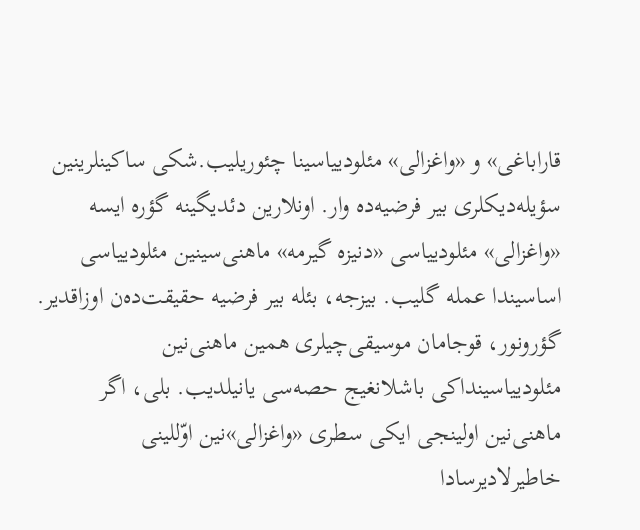قاراباغی» و «واغزالی» مئلودییاسینا چئوریلیب.شکی ساکینلرینین سؤیله‌دیکلری بیر فرضیه‌ده وار. اونلارین دئدیگینه گؤره ایسه «واغزالی» مئلودییاسی «دنیزه‌ گیرمه» ماهنی‌سینین مئلودییاسی اساسیندا عمله گلیب. بیزجه، بئله بیر فرضیه حقیقت‌ده‌ن اوزاقدیر. گؤرونور، قوجامان موسیقی‌چیلری همین ماهنی‌نین مئلودییاسینداکی باشلانغیج حصه‌سی یانیلدیب. بلی، اگر ماهنی‌نین اولینجی ایکی سطری «واغزالی»نین اوّللینی خاطیرلادیرسادا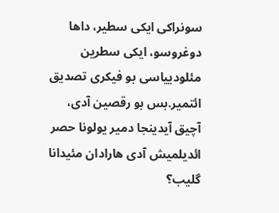سونراکی ایکی سطیر، داها دوغروسو، ایکی سطرین مئلودییاسی بو فیکری تصدیق ائتمیر.بس بو رقصین آدی، آچیق آیدینجا دمیر یولونا حصر ائدیلمیش آدی هارادان مئیدانا گلیب؟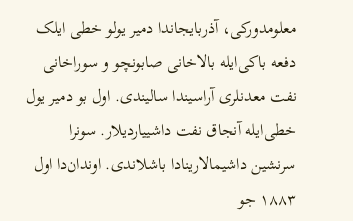معلومدورکی، آذربایجاندا دمیر یولو خطی ایلک دفعه باکی‌ایله بالاخانی صابونچو و سوراخانی نفت معدنلری آراسیندا سالیندی. اول بو دمیر یول خطی‌ایله آنجاق نفت داشییاردیلار. سونرا سرنشین داشیمالارینادا باشلاندی. اوندان‌دا اول ۱۸۸۳ جو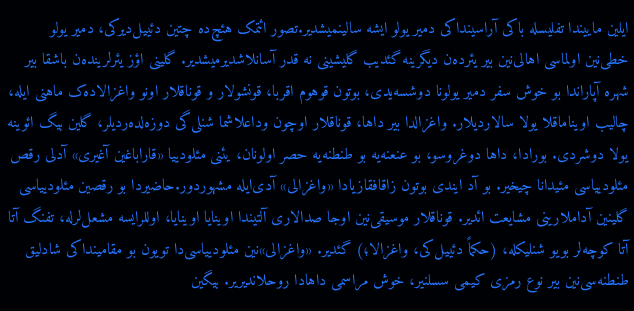ایلین ماییندا تفلیسله باکی آراسینداکی دمیر یولو ایشه سالینمیشدیر.تصور ائتمک هئچ‌ده چتین دئییل‌دیرکی، دمیر یولو خطی‌نین اولماسی اهالی‌نین بیر یئرده‌ن دیگرینه گئدیب گلیشینی‌ نه قدر آسانلاشدیرمیشدیر. گلینی اؤز یئرلرینده‌ن باشقا بیر شهره آپاراندا بو خوش سفر دمیر یولونا دوشسه‌یدی، بوتون قوهوم اقربا، قونشولار و قوناقلار اونو واغزالاده‌ک ماهنی ایله، چالیب اویناماقلا یولا سالاردیلار. واغزالدا بیر داها، قوناقلار اوچون وداعلاشما شنلی‌گی دوزه‌لده‌ردیلر، گلین بیگ ائوینه یولا دوشردی. بورادا، داها دوغروسو، بو عنعنه‌یه بو طنطنه‌یه حصر اولونان، یئنی مئلودییا «قاراباغین آغیری» آدلی رقص مئلودییاسی مئیدانا چیخیر. بو آد ایندی بوتون زاقافقازیادا «واغزالی» آدی‌ایله مشهوردور.حاضیردا بو رقصین مئلودییاسی گلینین آداملارینی مشایعت‌ ائدیر. قوناقلار موسیقی‌نین اوجا صدالاری آلتیندا اوینایا اوینایا، اوللرایسه مشعل‌لرله، تفنگ‌ آتا آتا کوچه‌لر بویو شنلیکله، (حکماً دئییل‌کی، واغزالا؛) گئدیر. «واغزالی»نین مئلودییاسی‌دا تویون بو مقامینداکی شادلیق طنطنه‌سی‌نین بیر نوع رمزی کیمی سسلنیر، خوش مراسمی داهادا روحلاندیریر. بیگین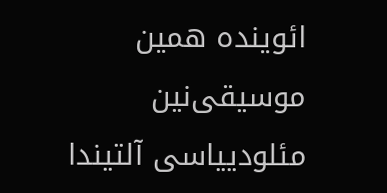ائوینده همین موسیقی‌نین مئلودییاسی آلتیندا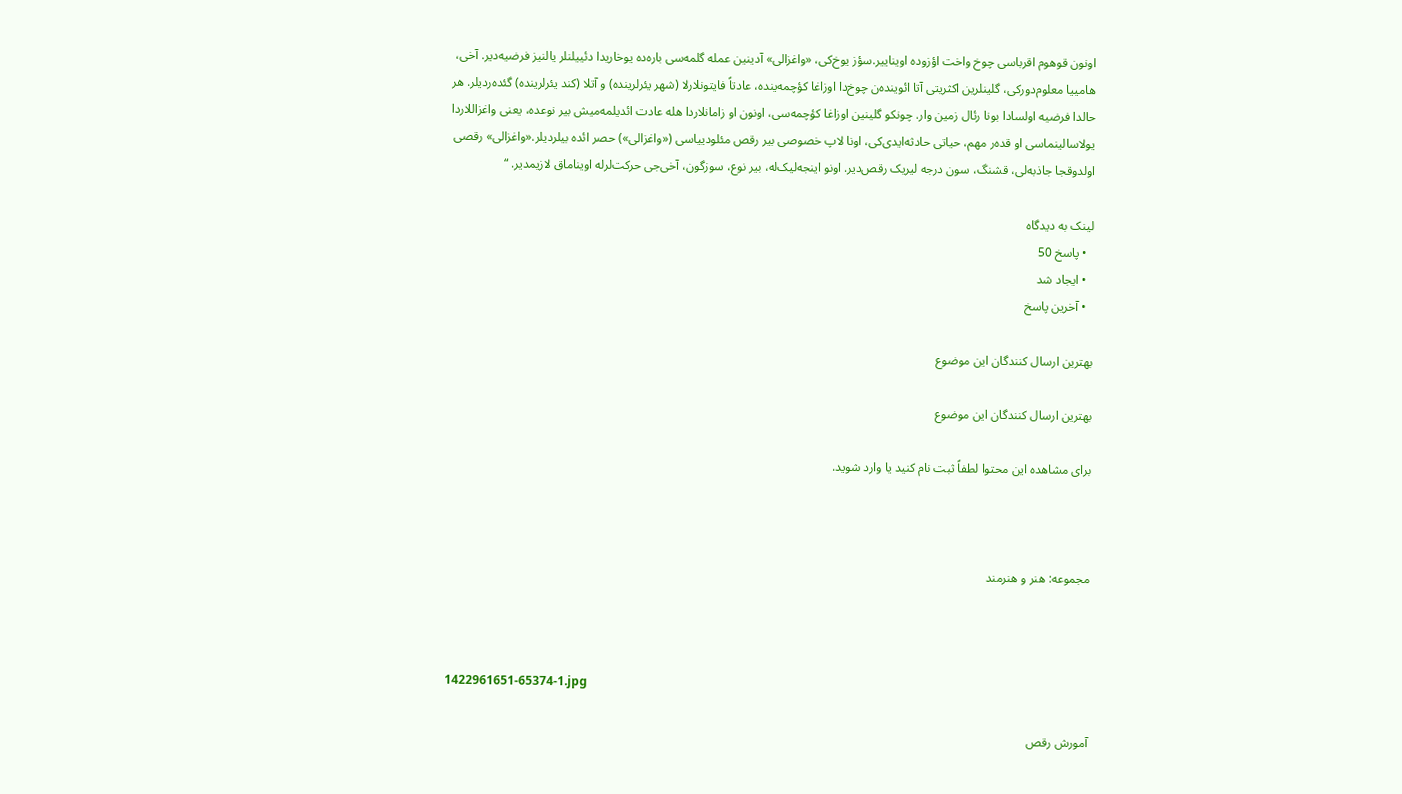اونون قوهوم اقرباسی چوخ واخت اؤزوده اویناییر.سؤز یوخ‌کی، «واغزالی» آدینین عمله گلمه‌سی باره‌ده یوخاریدا دئییلنلر یالنیز فرضیه‌دیر. آخی، هامییا معلوم‌دورکی، گلینلرین اکثریتی آتا ائوینده‌ن چوخ‌دا اوزاغا کؤچمه‌ینده، عادتاً فایتونلارلا (شهر یئرلرینده) و آتلا (کند یئرلرینده) گئده‌ردیلر. هر حالدا فرضیه اولسادا بونا رئال زمین وار. چونکو گلینین اوزاغا کؤچمه‌سی، اونون او زامانلاردا هله عادت ائدیلمه‌میش بیر نوعده، یعنی واغزاللاردا یولاسالینماسی او قده‌ر مهم، حیاتی حادثه‌ایدی‌کی، اونا لاپ خصوصی بیر رقص مئلودییاسی («واغزالی») حصر ائده بیلردیلر.«واغزالی» رقصی اولدوقجا جاذبه‌لی، قشنگ، سون درجه لیریک رقص‌دیر. اونو اینجه‌لیک‌له، بیر نوع، سوزگون، آخی‌جی حرکت‌لرله اویناماق لازیمدیر. “

لینک به دیدگاه
  • پاسخ 50
  • ایجاد شد
  • آخرین پاسخ

بهترین ارسال کنندگان این موضوع

بهترین ارسال کنندگان این موضوع

برای مشاهده این محتوا لطفاً ثبت نام کنید یا وارد شوید.



مجموعه: هنر و هنرمند



1422961651-65374-1.jpg

آمورش رقص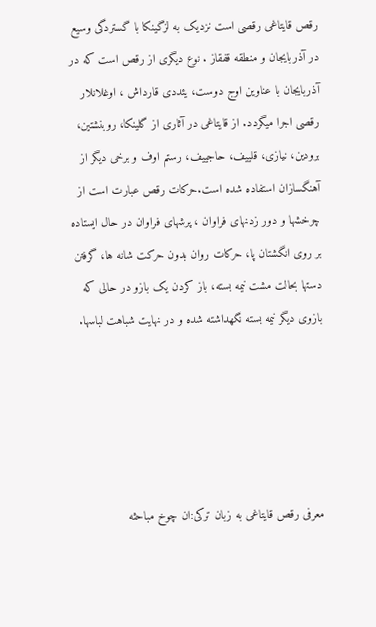رقص قایتاغی رقصی است نزدیک به لزگینکا با گستردگی وسیع در آذربایجان و منطقه قفقاز . نوع دیگری از رقص است که در آذربایجان با عناوین اوج دوست، یئددی قارداش ، اوغلانلار رقصی اجرا میگردد. از قایتاغی در آثاری از گلینکا، روبنشتین، برودین، نیازی، قلییف، حاجییف، رستم اوف و برخی دیگر از آهنگسازان استفاده شده است.حرکات رقص عبارت است از چرخشها و دور زدنهای فراوان ، پرشهای فراوان در حال ایستاده بر روی انگشتان پا، حرکات روان بدون حرکت شانه ها، گرفتن دستها بحالت مشت نیمه بسته، باز کردن یک بازو در حالی که بازوی دیگر نیمه بسته نگهداشته شده و در نهایت شباهت لباسها.





معرفی رقص قایتاغی به زبان ترکی:ا‌ن چوخ مباحثه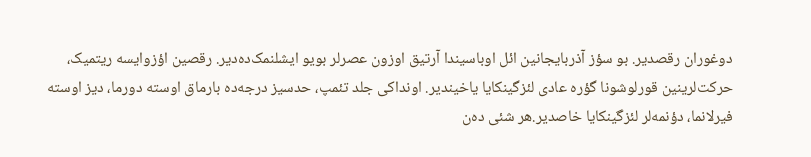دوغوران رقصدیر. بو سؤز آذربایجانین ائل اوباسیندا آرتیق اوزون عصرلر بویو ایشلنمک‌ده‌دیر. رقصین اؤزوایسه ریتمیک، حرکت‌لرینین قورلوشونا گؤره عادی لئزگینکایا یاخیندیر. اونداکی جلد تئمپ، حدسیز درجه‌ده بارماق اوسته دورما، دیز اوسته فیرلانما، دؤنمه‌لر لئزگینکایا خاصدیر.هر شئی ده‌ن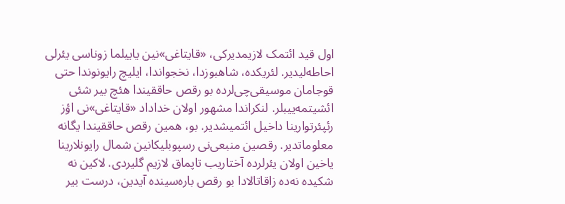اول قید ائتمک لازیمدیرکی، «قایتاغی»نین یاییلما زوناسی یئرلی احاطه‌لیدیر. لئریکده، شاهبوزدا، نخجواندا، ایلیچ رایونوندا حتی قوجامان موسیقی‌چی‌لرده بو رقص حاققیندا هئچ بیر شئی ائشیتمه‌ییبلر. لنکراندا مشهور اولان خداداد «قایتاغی»نی اؤز رئپئرتوارینا داخیل ائتمیشدیر. بو، همین رقص حاققیندا یگانه معلوماتدیر. رقصین منبعی‌نی رسپوبلیکانین شمال رایونلارینا یاخین اولان یئرلرده آختاریب تاپماق لازیم گلیردی. لاکین نه شکیده نه‌ده زاقاتالادا بو رقص باره‌سینده آیدین، درست بیر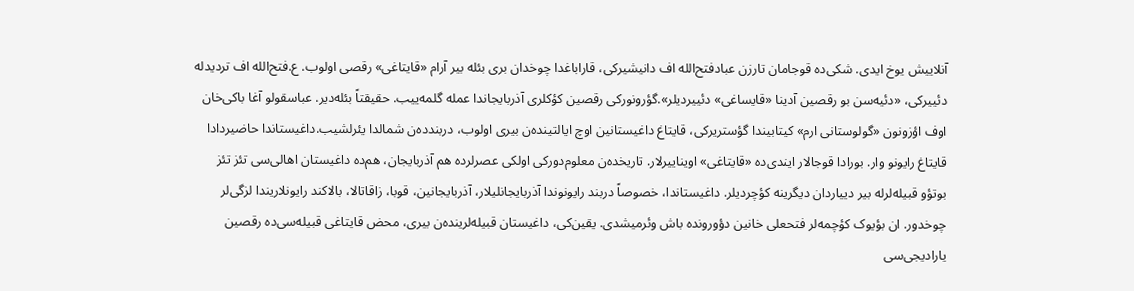آنلاییش یوخ ایدی. شکی‌ده قوجامان تارزن عبادفتح‌الله اف دانیشیرکی، قاراباغدا چوخدان بری بئله بیر آرام «قایتاغی» رقصی اولوب. ع.فتح‌الله اف تردیدله دئییرکی، «دئیه‌سن بو رقصین آدینا «قایساغی» دئییردیلر».گؤرونورکی رقصین کؤکلری آذربایجاندا عمله گلمه‌ییب. حقیقتاً بئله‌دیر. عباسقولو آغا باکی‌خان اوف اؤزونون «گولوستانی ارم» کیتابیندا گؤستریرکی، قایتاغ داغیستانین اوچ ایالتینده‌ن بیری اولوب، دربندده‌ن شمالدا یئرلشیب.داغیستاندا حاضیردادا قایتاغ رایونو وار. بورادا قوجالار ایندی‌ده «قایتاغی» اویناییرلار. تاریخده‌ن معلوم‌دورکی اولکی عصرلرده هم آذربایجان، هم‌ده داغیستان اهالی‌سی تئز تئز بوتؤو قبیله‌لرله بیر دییاردان دیگرینه کؤچردیلر. داغیستاندا، خصوصاً دربند رایونوندا آذربایجانلیلار، آذربایجانین، قوبا، زاقاتالا، بالاکند رایونلاریندا لزگی‌لر چوخدور. ا‌ن بؤیوک کؤچمه‌لر فتحعلی خانین دؤورونده باش وئرمیشدی. یقین‌کی، داغیستان قبیله‌لرینده‌ن بیری، محض قایتاغی قبیله‌سی‌ده رقصین یارادیجی‌سی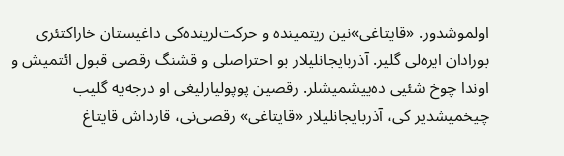اولموشدور. «قایتاغی»نین ریتمینده و حرکت‌لرینده‌کی داغیستان خاراکتئری بورادان ایره‌لی گلیر. آذربایجانلیلار بو احتراصلی و قشنگ رقصی قبول ائتمیش و اوندا چوخ شئیی‌ ده‌ییشمیشلر. رقصین پوپولیارلیغی او درجه‌یه گلیب چیخمیشدیر کی، آذربایجانلیلار «قایتاغی» رقصی‌نی، قارداش قایتاغ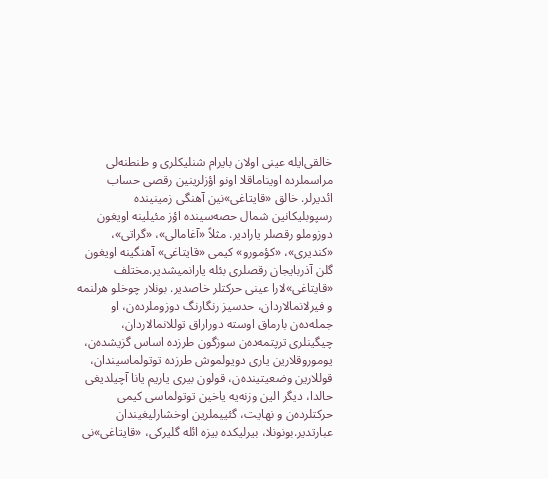خالقی‌ایله عینی اولان بایرام شنلیکلری و طنطنه‌لی مراسملرده اویناماقلا اونو اؤزلرینین رقصی حساب ائدیرلر. خالق «قایتاغی»نین آهنگی زمینینده رسپوبلیکانین شمال حصه‌سینده اؤز مئیلینه اویغون دوزوملو رقصلر یارادیر. مثلاً «آغامالی»، «گراتی»، «کندیری»، «کؤمورو» کیمی «قایتاغی» آهنگینه اویغون گلن آذربایجان رقصلری بئله یارانمیشدیر.مختلف «قایتاغی»لارا عینی حرکتلر خاصدیر. بونلار چوخلو هرلنمه و فیرلانمالاردان، حدسیز رنگارنگ دوزوملرده‌ن، او جمله‌ده‌ن بارماق اوسته دوراراق توللانمالاردان، چیگینلری ترپتمه‌ده‌ن سوزگون طرزده اساس گزیشده‌ن، یوموروقلارین یاری دویولموش طرزده توتولماسیندان، قوللارین وضعیتینده‌ن، قولون بیری یاریم یانا آچیلدیغی حالدا، دیگر الین وزنه‌یه یاخین توتولماسی کیمی حرکتلرده‌ن و نهایت، گئییملرین اوخشارلیغیندان عبارتدیر.بونونلا، بیرلیکده بیزه ائله گلیرکی، «قایتاغی»نی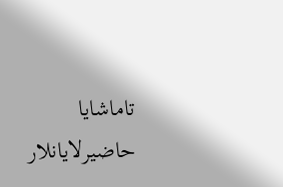تاماشایا حاضیرلایانلار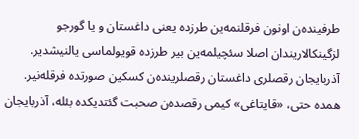طرفینده‌ن اونون فرقلنمه‌ین طرزده یعنی داغستان و یا گورجو لزگینکالاریندان اصلا سئچیلمه‌ین بیر طرزده قویولماسی یالنیشدیر. آذربایجان رقصلری داغستان رقصلرینده‌ن کسکین صورتده فرقله‌نیر. همده حتی، «قایتاغی» کیمی رقصده‌ن صحبت گئتدیکده بئله، آذربایجان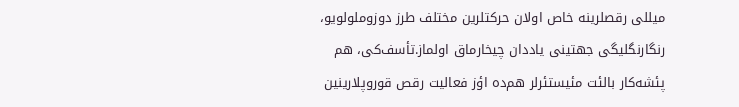میللی رقصلرینه خاص اولان حرکتلرین مختلف طرز دوزوملولویو، رنگارنگلیگی جهتینی یاددان چیخارماق اولماز.تأسف‌کی، هم پئشه‌کار بالئت مئیستئرلر هم‌ده اؤز فعالیت رقص قوروپلارینین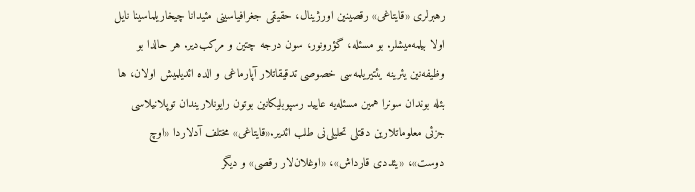رهبرلری «قایتاغی» رقصینین اورژینال، حقیقی جغرافیاسینی مئیدانا چیخاریلماسینا نایل اولا بیلمه‌میشلر. بو مسئله، گؤرونور، سون در‌جه چتین و مرکب‌دیر. هر حالدا بو وظیفه‌نین یئرینه یئتیریلمه‌سی خصوصی تدقیقاتلار آپارماغی و الده ائدیلمیش اولان، ها بئله بوندان سونرا همین مسئله‌یه عایید رسپوبلیکانین بوتون رایونلاریندان توپلانیلاسی جزئی معلوماتلارین دقتلی تحلیلی‌نی طلب ائدیر.«قایتاغی» مختلف آدلاردا «اوچ دوست»، «یئددی قارداش»، «اوغلان‌لار رقصی» و دیگر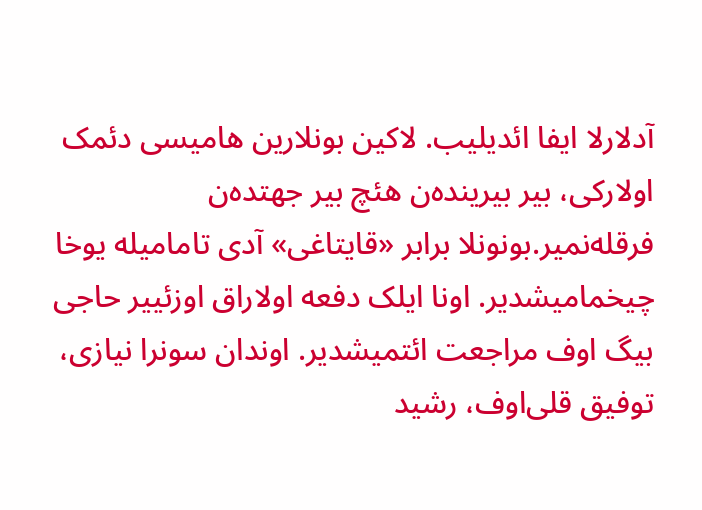آدلارلا ایفا ائدیلیب. لاکین بونلارین هامیسی دئمک اولارکی، بیر بیرینده‌ن هئچ بیر جهتده‌ن فرقله‌نمیر.بونونلا برابر «قایتاغی» آدی تامامیله یوخا چیخمامیشدیر. اونا ایلک دفعه اولاراق اوزئییر حاجی بیگ اوف مراجعت ائتمیشدیر. اوندان سونرا نیازی، توفیق قلی‌اوف، رشید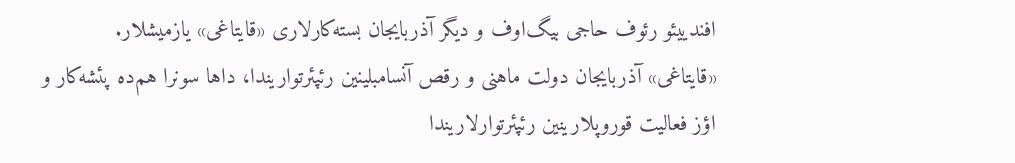افندییئو رئوف حاجی بیگ‌اوف و دیگر آذربایجان بسته‌کارلاری «قایتاغی» یازمیشلار. «قایتاغی» آذربایجان دولت ماهنی و رقص آنسامبلینین رئپئرتواریندا، داها سونرا هم‌ده پئشه‌کار و اؤز فعالیت قوروپلارینین رئپئرتوارلاریندا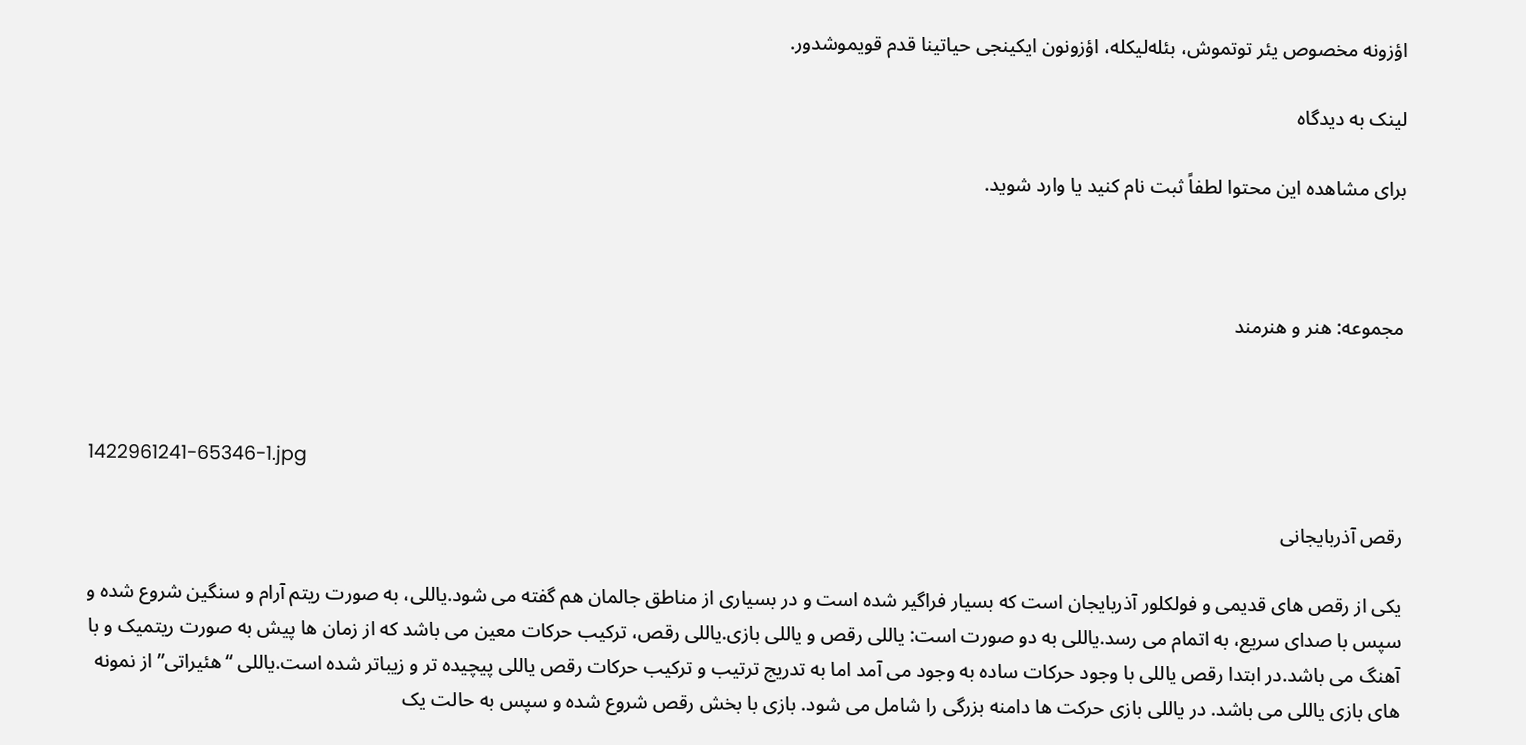اؤزونه مخصوص یئر توتموش، بئله‌لیکله، اؤزونون ایکینجی حیاتینا قدم قویموشدور.

لینک به دیدگاه

برای مشاهده این محتوا لطفاً ثبت نام کنید یا وارد شوید.



مجموعه: هنر و هنرمند



1422961241-65346-1.jpg

رقص آذربایجانی

یکی از رقص های قدیمی و فولکلور آذربایجان است که بسیار فراگیر شده است و در بسیاری از مناطق جالمان هم گفته می شود.یاللی، به صورت ریتم آرام و سنگین شروع شده و سپس با صدای سریع، به اتمام می رسد.یاللی به دو صورت است: یاللی رقص و یاللی بازی.یاللی رقص، ترکیب حرکات معین می باشد که از زمان ها پیش به صورت ریتمیک و با آهنگ می باشد.در ابتدا رقص یاللی با وجود حرکات ساده به وجود می آمد اما به تدریج ترتیب و ترکیب حرکات رقص یاللی پیچیده تر و زیباتر شده است.یاللی “هئیراتی” از نمونه های بازی یاللی می باشد. در یاللی بازی حرکت ها دامنه بزرگی را شامل می شود. بازی با بخش رقص شروع شده و سپس به حالت یک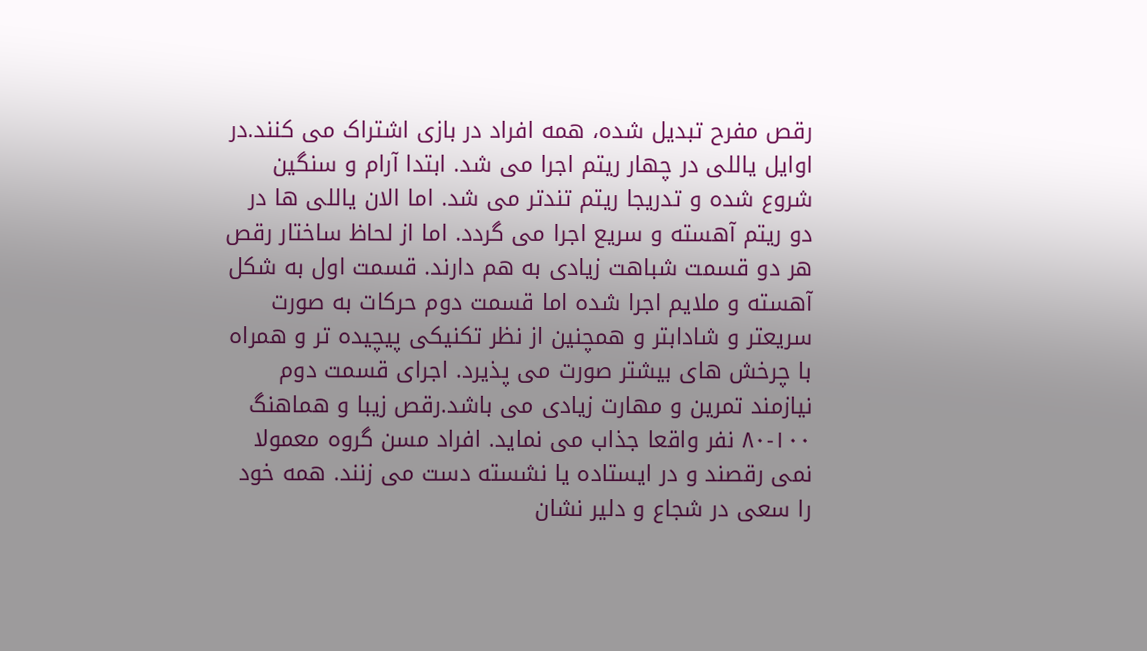رقص مفرح تبدیل شده، همه افراد در بازی اشتراک می کنند.در اوایل یاللی در چهار ریتم اجرا می شد. ابتدا آرام و سنگین شروع شده و تدریجا ریتم تندتر می شد. اما الان یاللی ها در دو ریتم آهسته و سریع اجرا می گردد. اما از لحاظ ساختار رقص هر دو قسمت شباهت زیادی به هم دارند. قسمت اول به شکل آهسته و ملایم اجرا شده اما قسمت دوم حرکات به صورت سریعتر و شادابتر و همچنین از نظر تکنیکی پیچیده تر و همراه با چرخش های بیشتر صورت می پذیرد. اجرای قسمت دوم نیازمند تمرین و مهارت زیادی می باشد.رقص زیبا و هماهنگ ۱۰۰-۸۰ نفر واقعا جذاب می نماید. افراد مسن گروه معمولا نمی رقصند و در ایستاده یا نشسته دست می زنند. همه خود را سعی در شجاع و دلیر نشان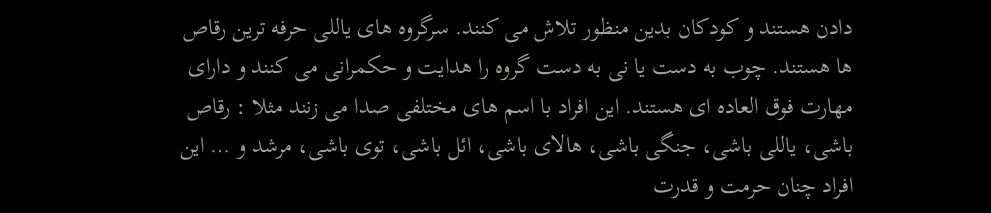دادن هستند و کودکان بدین منظور تلاش می کنند. سرگروه های یاللی حرفه ترین رقاص ها هستند. چوب به دست یا نی به دست گروه را هدایت و حکمرانی می کنند و دارای مهارت فوق العاده ای هستند. این افراد با اسم های مختلفی صدا می زنند مثلا : رقاص باشی، یاللی باشی، جنگی باشی، هالای باشی، ائل باشی، توی باشی، مرشد و … این افراد چنان حرمت و قدرت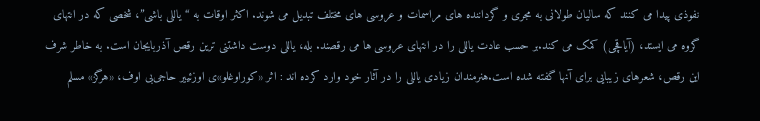نفوذی پیدا می کنند که سالیان طولانی به مجری و گرداننده های مراسمات و عروسی های مختلف تبدیل می شوند. اکثر اوقات به “یاللی باشی”، شخصی که در انتهای گروه می ایستد، (آیاقچی) کمک می کند.بر حسب عادت یاللی را در انتهای عروسی ها می رقصند. بله، یاللی دوست داشتنی ترین رقص آذربایجان است. به خاطر شرف این رقص، شعرهای زیبایی برای آنها گفته شده است.هنرمندان زیادی یاللی را در آثار خود وارد کرده اند : اثر «کوراوغلو»ی اوزئییر حاجی‌بی اوف، «هرگز» مسلم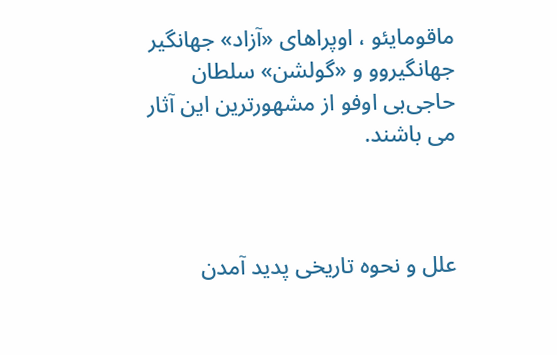ماقومایئو ، اوپراهای «آزاد» جهانگیر جهانگیروو و «گولشن» سلطان حاجی‌بی اوفو از مشهورترین این آثار می باشند.



علل و نحوه تاریخی پدید آمدن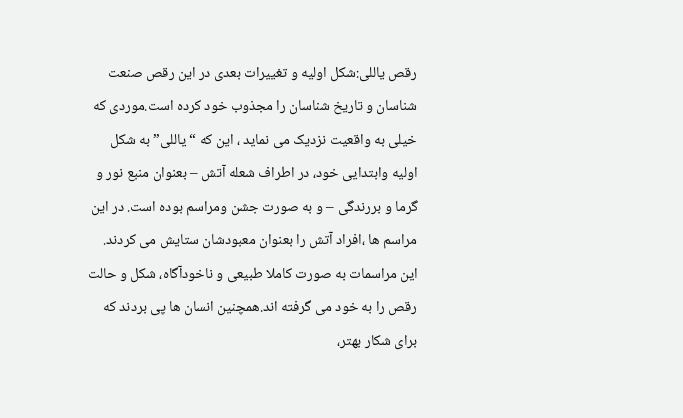رقص یاللی:شکل اولیه و تغییرات بعدی در این رقص صنعت شناسان و تاریخ شناسان را مجذوب خود کرده است.موردی که خیلی به واقعیت نزدیک می نماید ، این که “یاللی” به شکل اولیه وابتدایی خود، در اطراف شعله آتش – بعنوان منبع نور و گرما و بررندگی – و به صورت جشن ومراسم بوده است. در این مراسم ها ،افراد آتش را بعنوان معبودشان ستایش می کردند. این مراسمات به صورت کاملا طبیعی و ناخودآگاه، شکل و حالت رقص را به خود می گرفته اند.همچنین انسان ها پی بردند که برای شکار بهتر،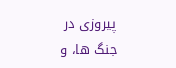پیروزی در جنگ ها، و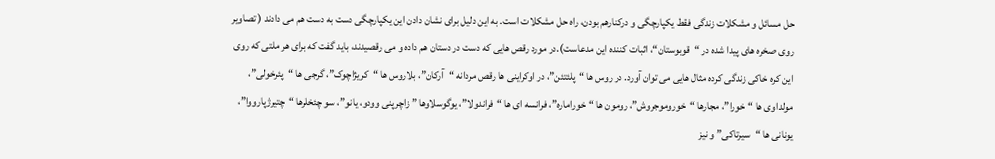حل مسائل و مشکلات زندگی فقط یکپارچگی و درکنارهم بودن، راه حل مشکلات است. به این دلیل برای نشان دادن این یکپارچگی دست به دست هم می دادند ( تصاویر روی صخره های پیدا شده در “قوبوستان“، اثبات کننده این مدعاست).در مورد رقص هایی که دست در دستان هم داده و می رقصیدند، باید گفت که برای هر ملتی که روی این کره خاکی زندگی کرده مثال هایی می توان آورد. در روس ها “پلئتئن”، در اوکراینی ها رقص مردانه “آرکان”، بلاروس ها “کریژاچوک”، گرجی ها “پئرخولی”، مولداوی ها “خورا”، مجارها “خوروموجروش”، رومون ها “خوراماره”، فرانسه ای ها “فراندولا”، یوگوسلاوها ” زاچرپنی وودو، یانو”، سو چئخلرها “چتیرژپارووا”، یونانی ها “سیرتاکی” و نیز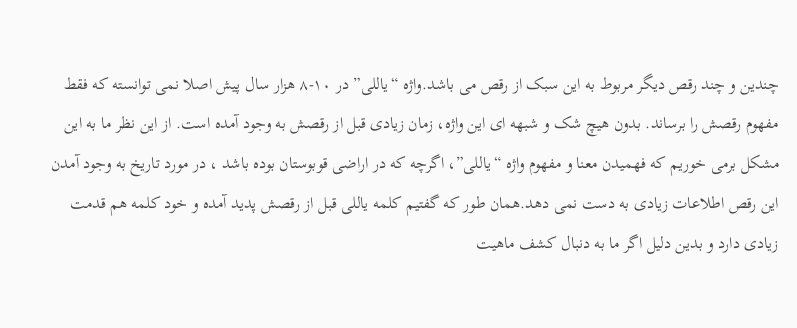چندین و چند رقص دیگر مربوط به این سبک از رقص می باشد.واژه “یاللی” در ۱۰-۸ هزار سال پیش اصلا نمی توانسته که فقط مفهوم رقصش را برساند. بدون هیچ شک و شبهه ای این واژه، زمان زیادی قبل از رقصش به وجود آمده است. از این نظر ما به این مشکل برمی خوریم که فهمیدن معنا و مفهوم واژه “یاللی”، اگرچه که در اراضی قوبوستان بوده باشد ، در مورد تاریخ به وجود آمدن این رقص اطلاعات زیادی به دست نمی دهد.همان طور که گفتیم کلمه یاللی قبل از رقصش پدید آمده و خود کلمه هم قدمت زیادی دارد و بدین دلیل اگر ما به دنبال کشف ماهیت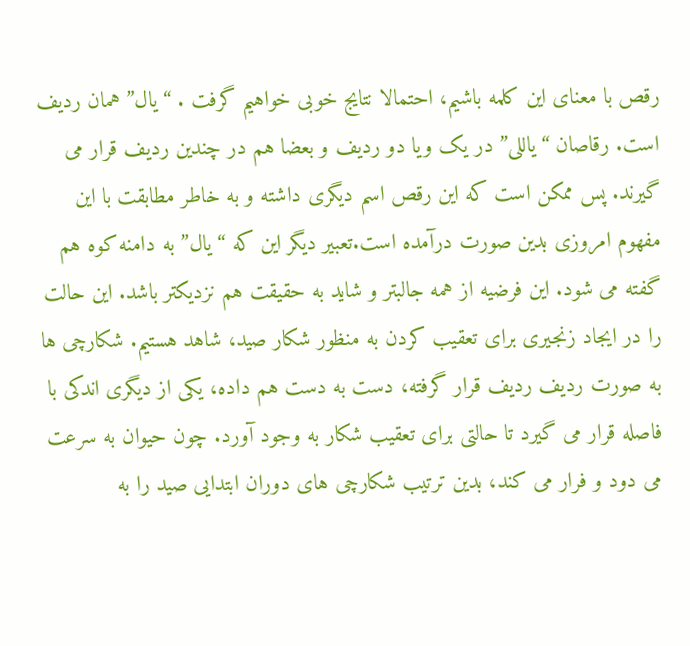رقص با معنای این کلمه باشیم، احتمالا نتایج خوبی خواهیم گرفت . “یال” همان ردیف است. رقاصان “یاللی” در یک ویا دو ردیف و بعضا هم در چندین ردیف قرار می گیرند. پس ممکن است که این رقص اسم دیگری داشته و به خاطر مطابقت با این مفهوم امروزی بدین صورت درآمده است.تعبیر دیگر این که “یال” به دامنه کوه هم گفته می شود. این فرضیه از همه جالبتر و شاید به حقیقت هم نزدیکتر باشد. این حالت را در ایجاد زنجیری برای تعقیب کردن به منظور شکار صید، شاهد هستیم. شکارچی ها به صورت ردیف ردیف قرار گرفته، دست به دست هم داده، یکی از دیگری اندکی با فاصله قرار می گیرد تا حالتی برای تعقیب شکار به وجود آورد. چون حیوان به سرعت می دود و فرار می کند، بدین ترتیب شکارچی های دوران ابتدایی صید را به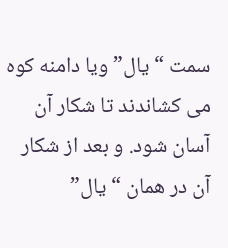سمت “یال” ویا دامنه کوه می کشاندند تا شکار آن آسان شود. و بعد از شکار آن در همان “یال”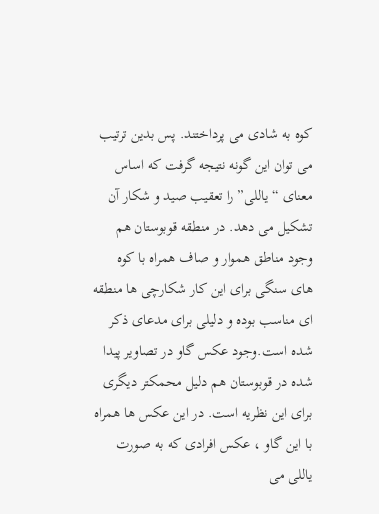کوه به شادی می پرداختند. پس بدین ترتیب می توان این گونه نتیجه گرفت که اساس معنای “یاللی” را تعقیب صید و شکار آن تشکیل می دهد. در منطقه قوبوستان هم وجود مناطق هموار و صاف همراه با کوه های سنگی برای این کار شکارچی ها منطقه ای مناسب بوده و دلیلی برای مدعای ذکر شده است.وجود عکس گاو در تصاویر پیدا شده در قوبوستان هم دلیل محمکتر دیگری برای این نظریه است. در این عکس ها همراه با این گاو ، عکس افرادی که به صورت یاللی می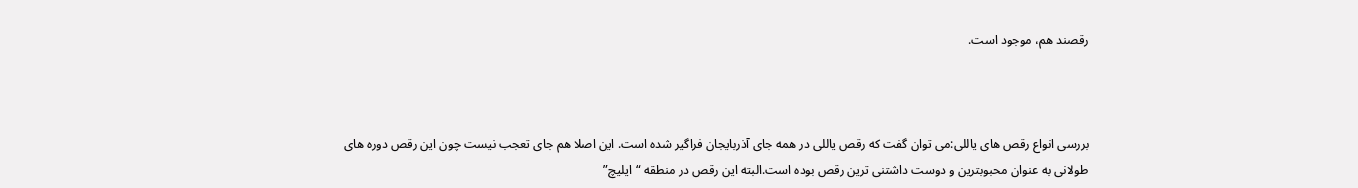رقصند هم، موجود است.



بررسی انواع رقص های یاللی:می توان گفت که رقص یاللی در همه جای آذربایجان فراگیر شده است. این اصلا هم جای تعجب نیست چون این رقص دوره های طولانی به عنوان محبوبترین و دوست داشتنی ترین رقص بوده است.البته این رقص در منطقه “ایلیچ”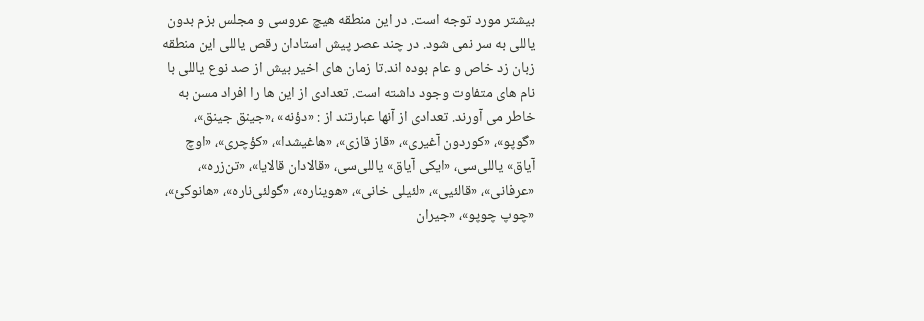بیشتر مورد توجه است. در این منطقه هیچ عروسی و مجلس بزم بدون یاللی به سر نمی شود. در چند عصر پیش استادان رقص یاللی این منطقه زبان زد خاص و عام بوده اند.تا زمان های اخیر بیش از صد نوع یاللی با نام های متفاوت وجود داشته است. تعدادی از این ها را افراد مسن به خاطر می آورند. تعدادی از آنها عبارتند از : «دؤنه» ،«جینق جینق»، «گوپو»، «کوردون آغیری»، «قاز قازی»، «هاغیشدا»، «کؤچری»، «اوچ آیاق» یاللی‌سی، «ایکی آیاق» یاللی‌سی، «قالادان قالایا»، «تن‌زره»، «عرفانی»، «قالئیی»، «لئیلی خانی»، «هویناره»، «گولئی‌ناره»، «هانوکئ»، «چوپ چوپو»، «جیران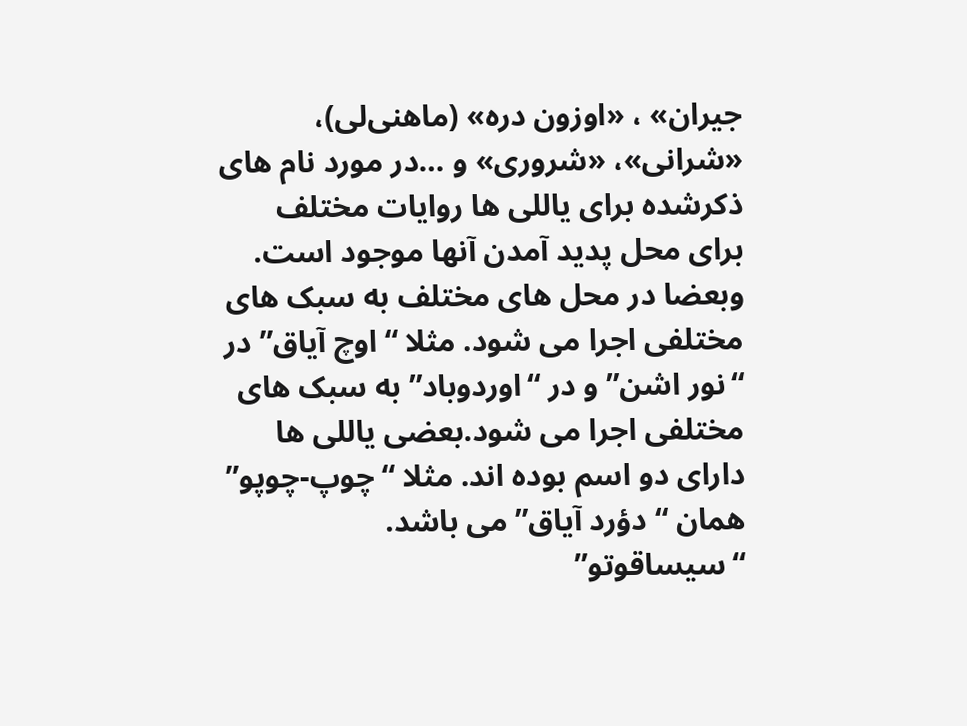جیران» ، «اوزون دره» (ماهنی‌لی)، «شرانی»، «شروری» و …در مورد نام های ذکرشده برای یاللی ها روایات مختلف برای محل پدید آمدن آنها موجود است. وبعضا در محل های مختلف به سبک های مختلفی اجرا می شود. مثلا “اوچ آیاق” در “نور اشن” و در “اوردوباد” به سبک های مختلفی اجرا می شود.بعضی یاللی ها دارای دو اسم بوده اند. مثلا “چوپ-چوپو” همان “دؤرد آیاق” می باشد. “سیساقوتو”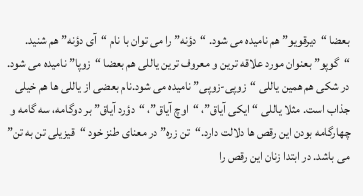بعضا “دیرقویو” هم نامیده می شود. “دؤنه” را می توان با نام “آی دؤنه” هم شنید. “گوپو” بعنوان مورد علاقه ترین و معروف ترین یاللی هم بعضا “زوپا” نامیده می شود. در شکی هم همین یاللی “زوپی-زوپی” نامیده می شود.نام بعضی از یاللی ها هم خیلی جذاب است. مثلا یاللی “ایکی آیاق”، “اوچ آیاق”، “دؤرد آیاق” بر دوگامه، سه گامه و چهارگامه بودن این رقص ها دلالت دارد.“تن زره” در معنای طنز خود “قیزیلی تن به تن” می باشد. در ابتدا زنان این رقص را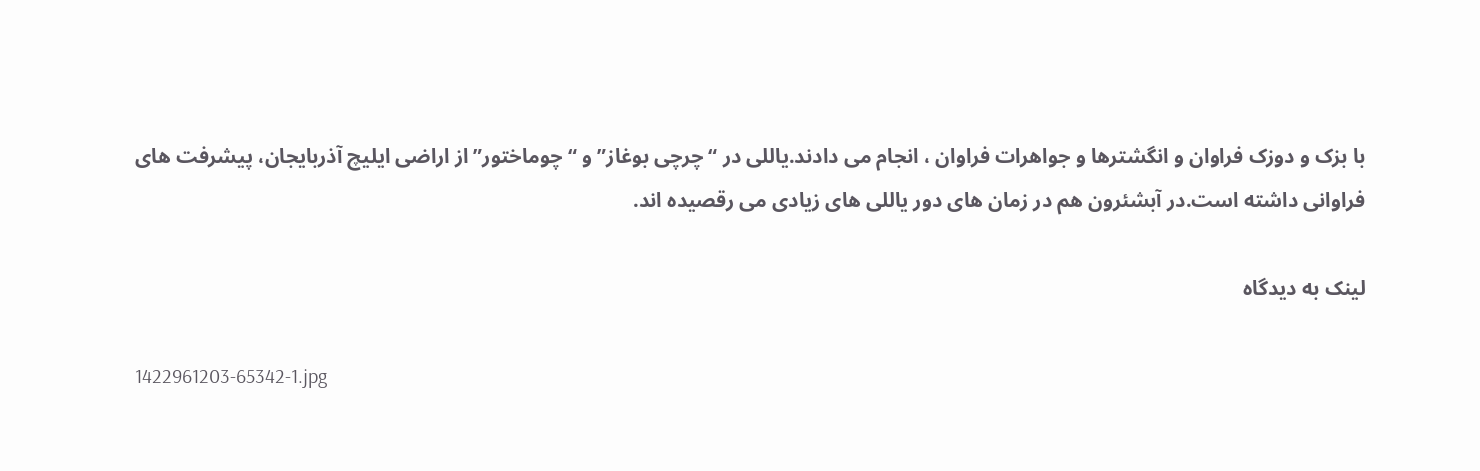با بزک و دوزک فراوان و انگشترها و جواهرات فراوان ، انجام می دادند.یاللی در “چرچی بوغاز” و “چوماختور” از اراضی ایلیچ آذربایجان، پیشرفت های فراوانی داشته است.در آبشئرون هم در زمان های دور یاللی های زیادی می رقصیده اند.

لینک به دیدگاه

1422961203-65342-1.jpg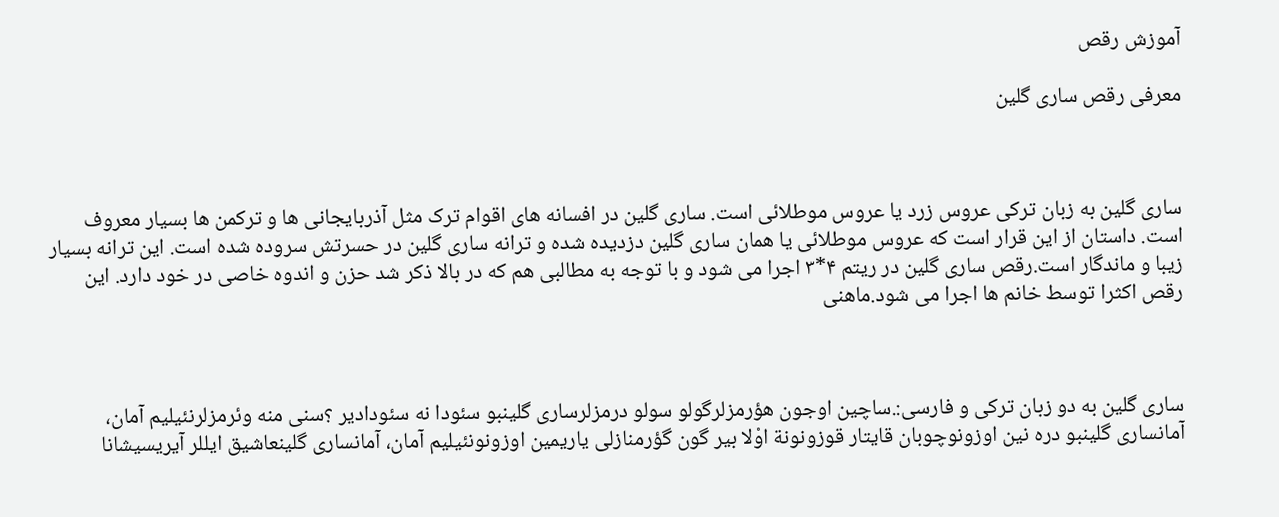آموزش رقص

معرفی رقص ساری گلین



ساری گلین به زبان ترکی عروس زرد یا عروس موطلائی است. ساری گلین در افسانه های اقوام ترک مثل آذربایجانی ها و ترکمن ها بسیار معروف است. داستان از این قرار است که عروس موطلائی یا همان ساری گلین دزدیده شده و ترانه ساری گلین در حسرتش سروده شده است. این ترانه بسیار زیبا و ماندگار است.رقص ساری گلین در ریتم ۴*۳ اجرا می شود و با توجه به مطالبی هم که در بالا ذکر شد حزن و اندوه خاصی در خود دارد. این رقص اکثرا توسط خانم ها اجرا می شود.ماهنی



ساری گلین به دو زبان ترکی و فارسی:.ساچین اوجون هؤرمزلرگولو سولو درمزلرساری گلینبو سئودا نه سئودادیر ؟سنی منه وئرمزلرنئیلیم آمان، آمانساری گلینبو دره نین اوزونوچوبان قایتار قوزونونة اوْلا بیر گون گؤرمنازلی یاریمین اوزونونئیلیم آمان، آمانساری گلینعاشیق ایللر آیریسیشانا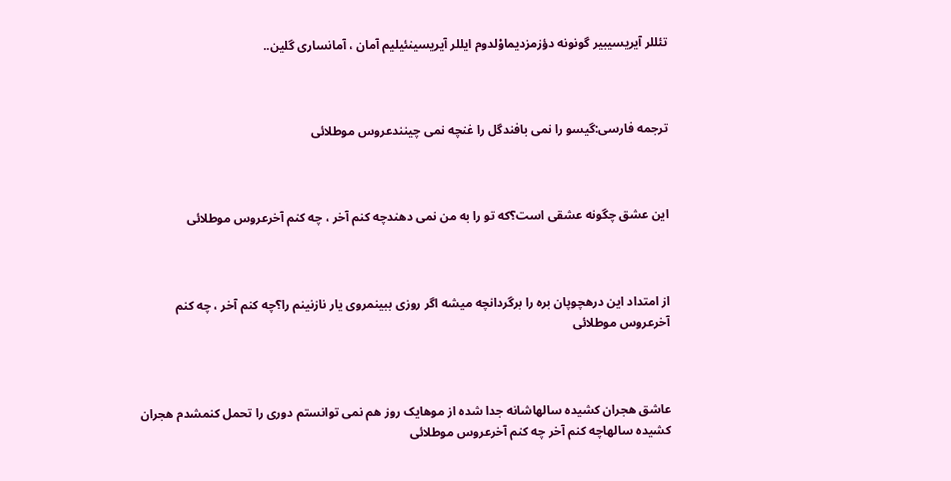تئللر آیریسیبیر گونونه دؤزمزدیماوْلدوم ایللر آیریسینئیلیم آمان ، آمانساری گلین..



ترجمه فارسی:گیسو را نمی بافندگل را غنچه نمی چینندعروس موطلائی



این عشق چگونه عشقی است؟که تو را به من نمی دهندچه کنم آخر ، چه کنم آخرعروس موطلائی



از امتداد این درهچوپان بره را برگردانچه میشه اگر روزی ببینمروی یار نازنینم را؟چه کنم آخر ، چه کنم آخرعروس موطلائی



عاشق هجران کشیده سالهاشانه جدا شده از موهایک روز هم نمی توانستم دوری را تحمل کنمشدم هجران کشیده سالهاچه کنم آخر چه کنم آخرعروس موطلائی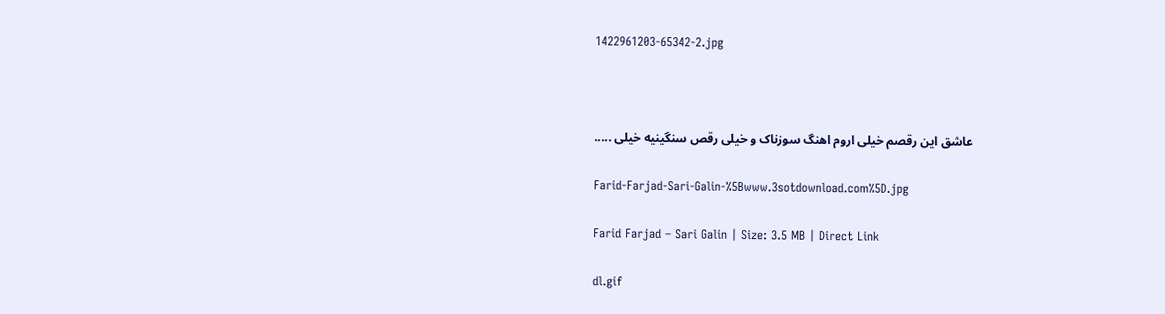1422961203-65342-2.jpg



عاشق این رقصم خیلی اروم اهنگ سوزناک و خیلی رقص سنگینیه خیلی .....

Farid-Farjad-Sari-Galin-%5Bwww.3sotdownload.com%5D.jpg

Farid Farjad – Sari Galin | Size: 3.5 MB | Direct Link

dl.gif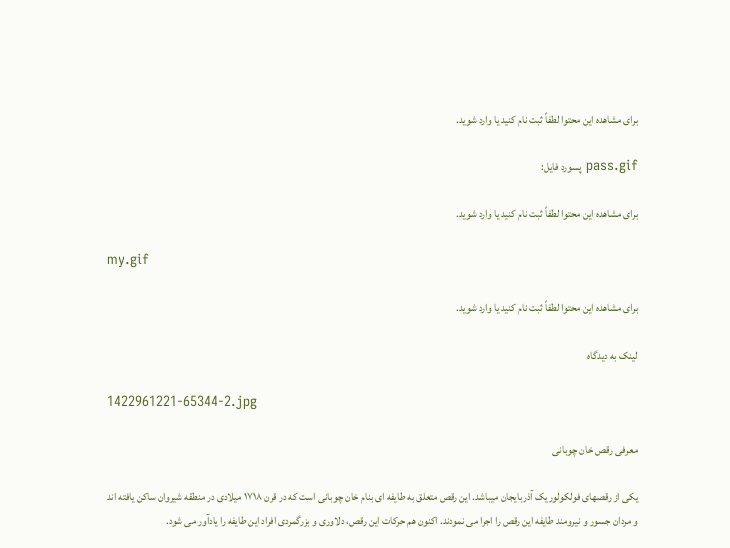برای مشاهده این محتوا لطفاً ثبت نام کنید یا وارد شوید.

pass.gif پسورد فایل:

برای مشاهده این محتوا لطفاً ثبت نام کنید یا وارد شوید.

my.gif

برای مشاهده این محتوا لطفاً ثبت نام کنید یا وارد شوید.

لینک به دیدگاه

1422961221-65344-2.jpg

معرفی رقص خان چوبانی

یکی از رقصهای فولکولوریک آذربایجان میباشد. این رقص متعلق به طایفه ای بنام خان چوبانی است که در قرن ۱۷۱۸ میلادی در منطقه شیروان ساکن یافته اند و مردان جسور و نیرومند طایفه این رقص را اجرا می نمودند. اکنون هم حرکات این رقص، دلاوری و بزرگمردی افراد این طایفه را یادآور می شود.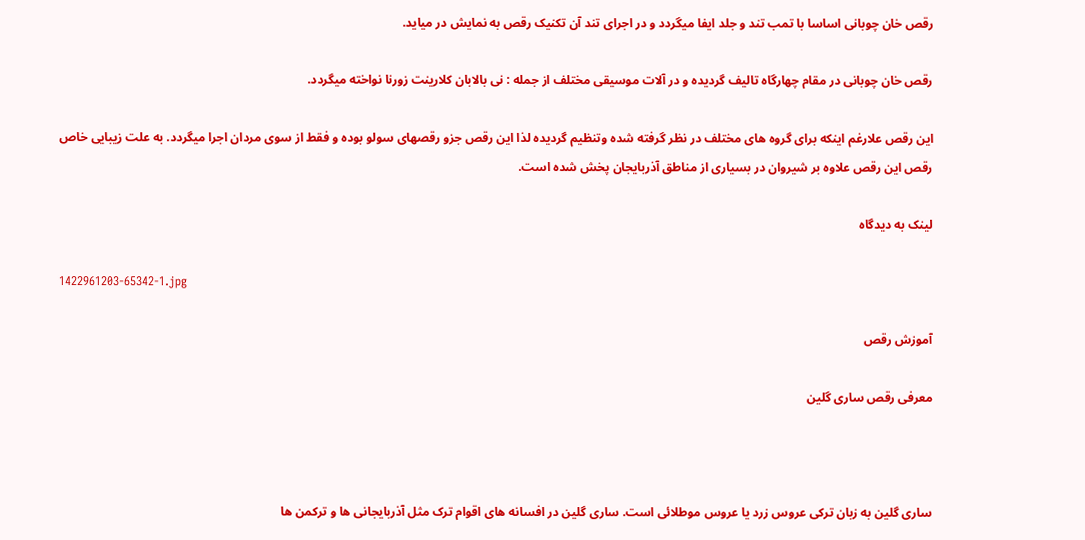رقص خان چوبانی اساسا با تمب تند و جلد ایفا میگردد و در اجرای تند آن تکنیک رقص به نمایش در میاید.

رقص خان چوبانی در مقام چهارگاه تالیف گردیده و در آلات موسیقی مختلف از جمله : نی بالابان کلارینت زورنا نواخته میگردد.

این رقص علارغم اینکه برای گروه های مختلف در نظر گرفته شده وتنظیم گردیده لذا این رقص جزو رقصهای سولو بوده و فقط از سوی مردان اجرا میگردد. به علت زیبایی خاص رقص این رقص علاوه بر شیروان در بسیاری از مناطق آذربایجان پخش شده است.

لینک به دیدگاه

1422961203-65342-1.jpg

آموزش رقص

معرفی رقص ساری گلین



ساری گلین به زبان ترکی عروس زرد یا عروس موطلائی است. ساری گلین در افسانه های اقوام ترک مثل آذربایجانی ها و ترکمن ها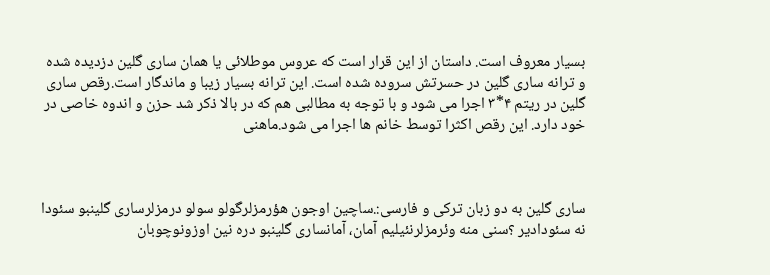بسیار معروف است. داستان از این قرار است که عروس موطلائی یا همان ساری گلین دزدیده شده و ترانه ساری گلین در حسرتش سروده شده است. این ترانه بسیار زیبا و ماندگار است.رقص ساری گلین در ریتم ۴*۳ اجرا می شود و با توجه به مطالبی هم که در بالا ذکر شد حزن و اندوه خاصی در خود دارد. این رقص اکثرا توسط خانم ها اجرا می شود.ماهنی



ساری گلین به دو زبان ترکی و فارسی:.ساچین اوجون هؤرمزلرگولو سولو درمزلرساری گلینبو سئودا نه سئودادیر ؟سنی منه وئرمزلرنئیلیم آمان، آمانساری گلینبو دره نین اوزونوچوبان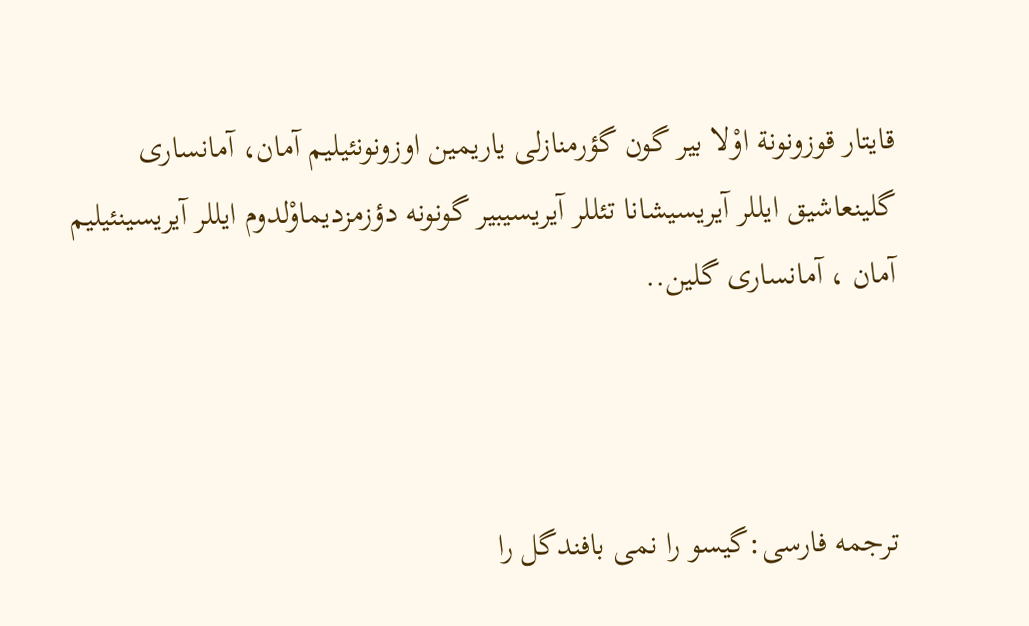قایتار قوزونونة اوْلا بیر گون گؤرمنازلی یاریمین اوزونونئیلیم آمان، آمانساری گلینعاشیق ایللر آیریسیشانا تئللر آیریسیبیر گونونه دؤزمزدیماوْلدوم ایللر آیریسینئیلیم آمان ، آمانساری گلین..



ترجمه فارسی:گیسو را نمی بافندگل را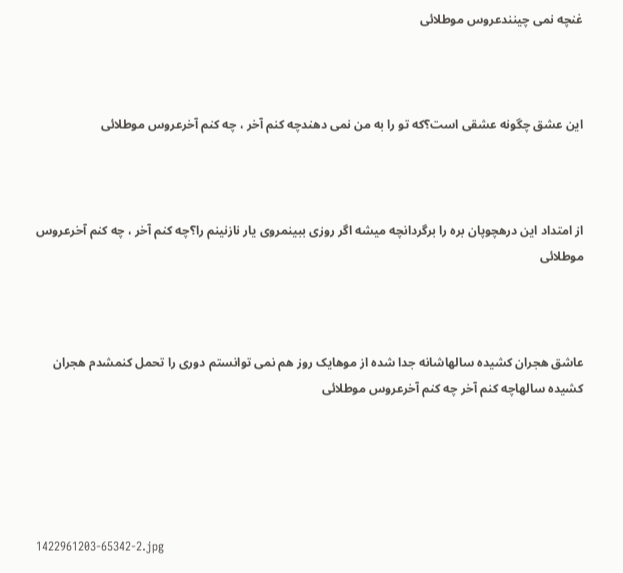غنچه نمی چینندعروس موطلائی



این عشق چگونه عشقی است؟که تو را به من نمی دهندچه کنم آخر ، چه کنم آخرعروس موطلائی



از امتداد این درهچوپان بره را برگردانچه میشه اگر روزی ببینمروی یار نازنینم را؟چه کنم آخر ، چه کنم آخرعروس موطلائی



عاشق هجران کشیده سالهاشانه جدا شده از موهایک روز هم نمی توانستم دوری را تحمل کنمشدم هجران کشیده سالهاچه کنم آخر چه کنم آخرعروس موطلائی





1422961203-65342-2.jpg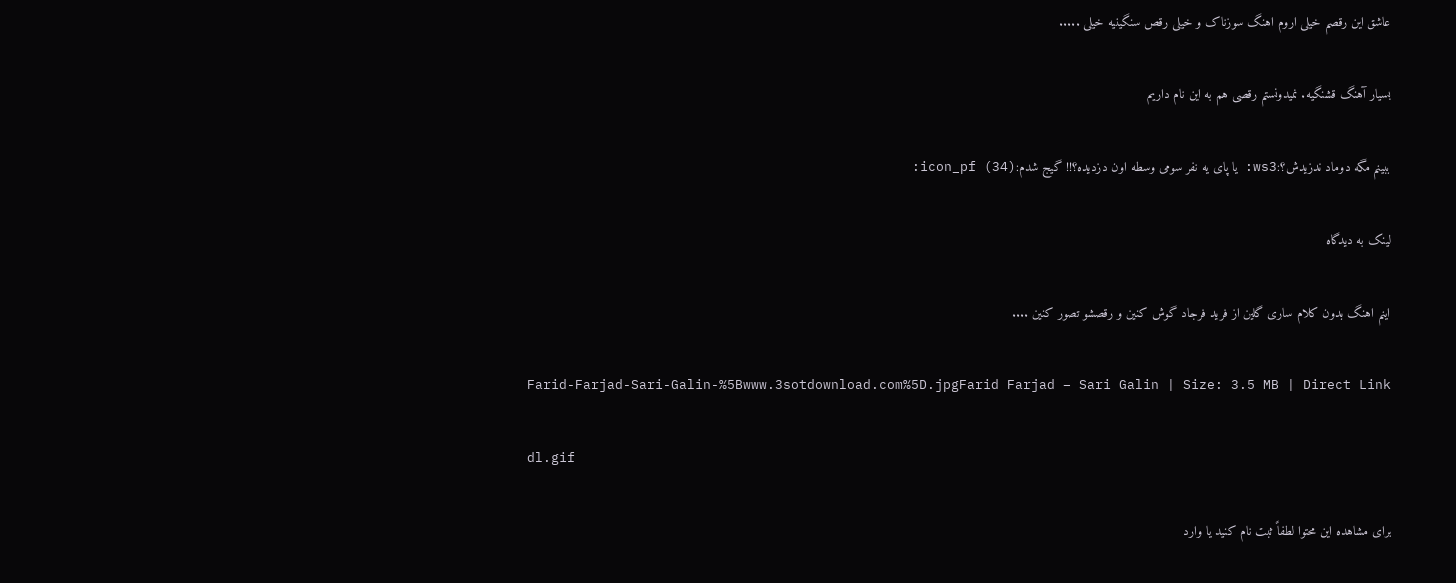عاشق این رقصم خیلی اروم اهنگ سوزناک و خیلی رقص سنگینیه خیلی .....

بسیار آهنگ قشنگیه. نمیدونستم رقصی هم به این نام داریم

ببینم مگه دوماد ندزیدش؟:ws3: یا پای یه نفر سومی وسطه اون دزدیده؟!! گیج شدم:icon_pf (34):

لینک به دیدگاه

اینم اهنگ بدون کلام ساری گلین از فرید فرجاد گوش کنین و رقصشو تصور کنین ....

Farid-Farjad-Sari-Galin-%5Bwww.3sotdownload.com%5D.jpgFarid Farjad – Sari Galin | Size: 3.5 MB | Direct Link

dl.gif

برای مشاهده این محتوا لطفاً ثبت نام کنید یا وارد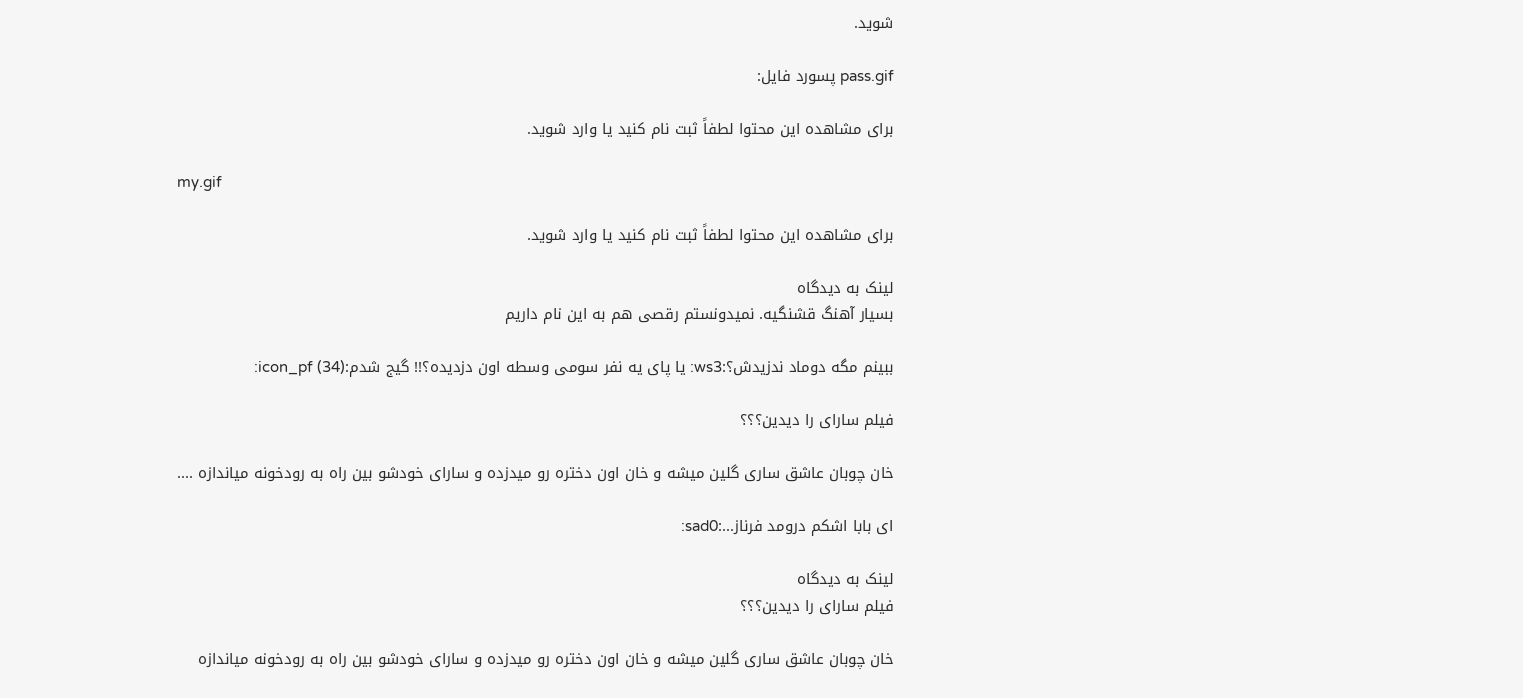شوید.

pass.gif پسورد فایل:

برای مشاهده این محتوا لطفاً ثبت نام کنید یا وارد شوید.

my.gif

برای مشاهده این محتوا لطفاً ثبت نام کنید یا وارد شوید.

لینک به دیدگاه
بسیار آهنگ قشنگیه. نمیدونستم رقصی هم به این نام داریم

ببینم مگه دوماد ندزیدش؟:ws3: یا پای یه نفر سومی وسطه اون دزدیده؟!! گیج شدم:icon_pf (34):

فیلم سارای را دیدین؟؟؟

خان چوبان عاشق ساری گلین میشه و خان اون دختره رو میدزده و سارای خودشو بین راه به رودخونه میاندازه ....

ای بابا اشکم درومد فرناز...:sad0:

لینک به دیدگاه
فیلم سارای را دیدین؟؟؟

خان چوبان عاشق ساری گلین میشه و خان اون دختره رو میدزده و سارای خودشو بین راه به رودخونه میاندازه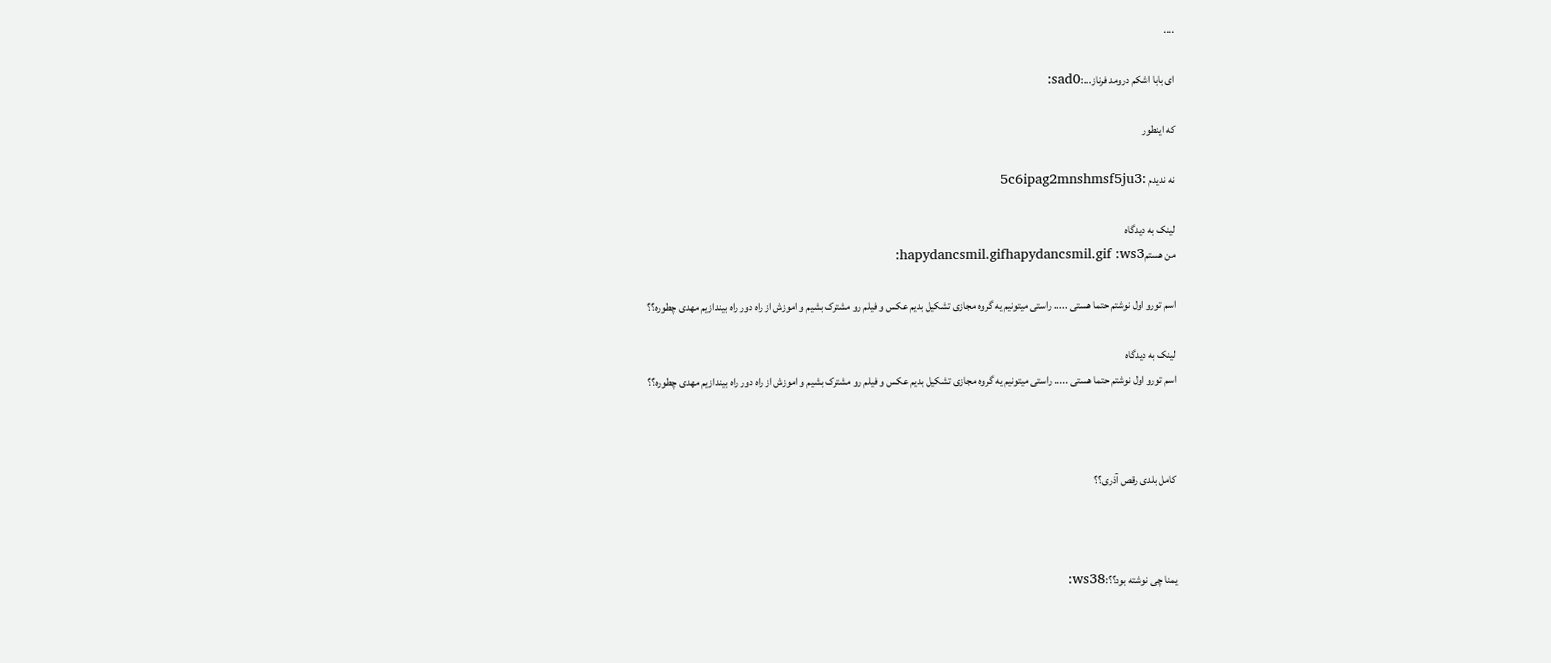....

ای بابا اشکم درومد فرناز...:sad0:

که اینطور

نه ندیدم :5c6ipag2mnshmsf5ju3

لینک به دیدگاه
من هستمhapydancsmil.gifhapydancsmil.gif :ws3:

اسم تورو اول نوشتم حتما هستی ..... راستی میتونیم یه گروه مجازی تشکیل بدیم عکس و فیلم رو مشترک بشیم و اموزش از راه دور راه بیندازیم مهدی چطوره؟؟

لینک به دیدگاه
اسم تورو اول نوشتم حتما هستی ..... راستی میتونیم یه گروه مجازی تشکیل بدیم عکس و فیلم رو مشترک بشیم و اموزش از راه دور راه بیندازیم مهدی چطوره؟؟



کامل بلدی رقص آذری؟؟



یمنا چی نوشته بود؟؟:ws38: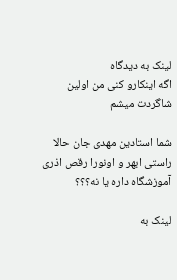لینک به دیدگاه
اگه اینکارو کنی من اولین شاگردت میشم

شما استادین مهدی جان حالا راستی ابهر و اونورا رقص اذری آموزشگاه داره یا نه؟؟؟

لینک به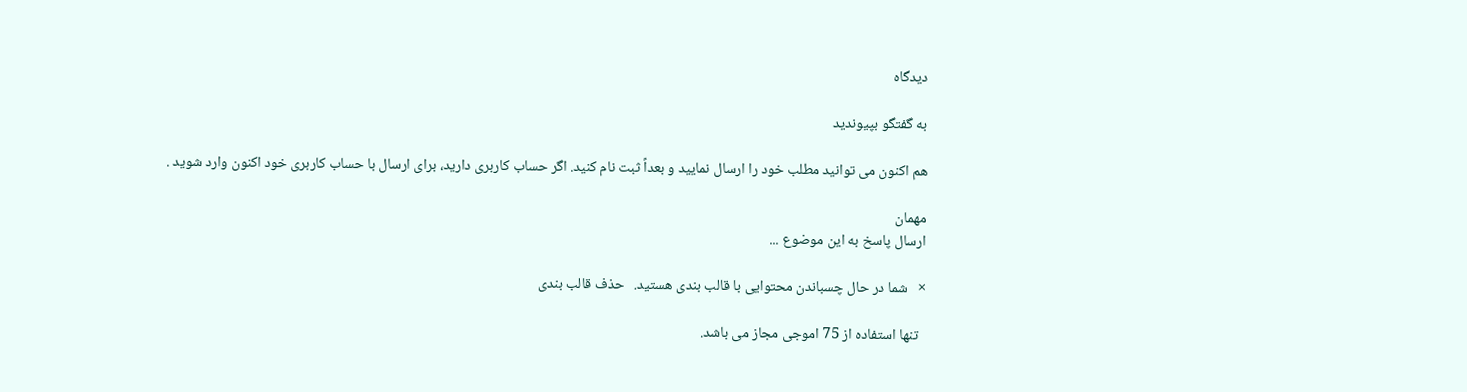دیدگاه

به گفتگو بپیوندید

هم اکنون می توانید مطلب خود را ارسال نمایید و بعداً ثبت نام کنید. اگر حساب کاربری دارید، برای ارسال با حساب کاربری خود اکنون وارد شوید .

مهمان
ارسال پاسخ به این موضوع ...

×   شما در حال چسباندن محتوایی با قالب بندی هستید.   حذف قالب بندی

  تنها استفاده از 75 اموجی مجاز می باشد.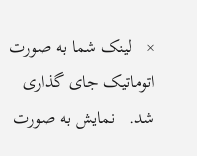×   لینک شما به صورت اتوماتیک جای گذاری شد.   نمایش به صورت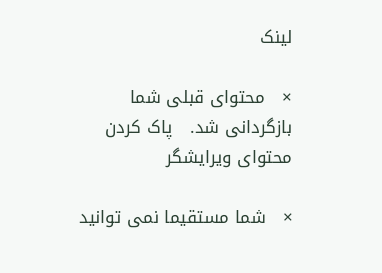لینک

×   محتوای قبلی شما بازگردانی شد.   پاک کردن محتوای ویرایشگر

×   شما مستقیما نمی توانید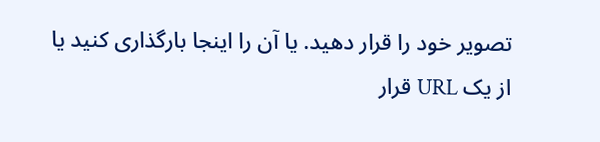تصویر خود را قرار دهید. یا آن را اینجا بارگذاری کنید یا از یک URL قرار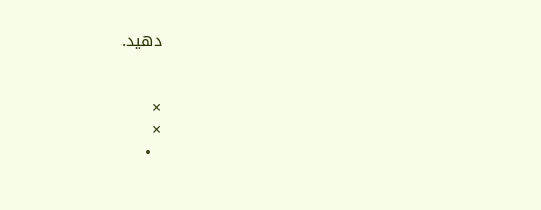دهید.


×
×
  •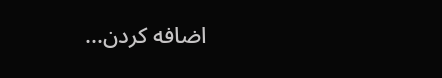اضافه کردن...